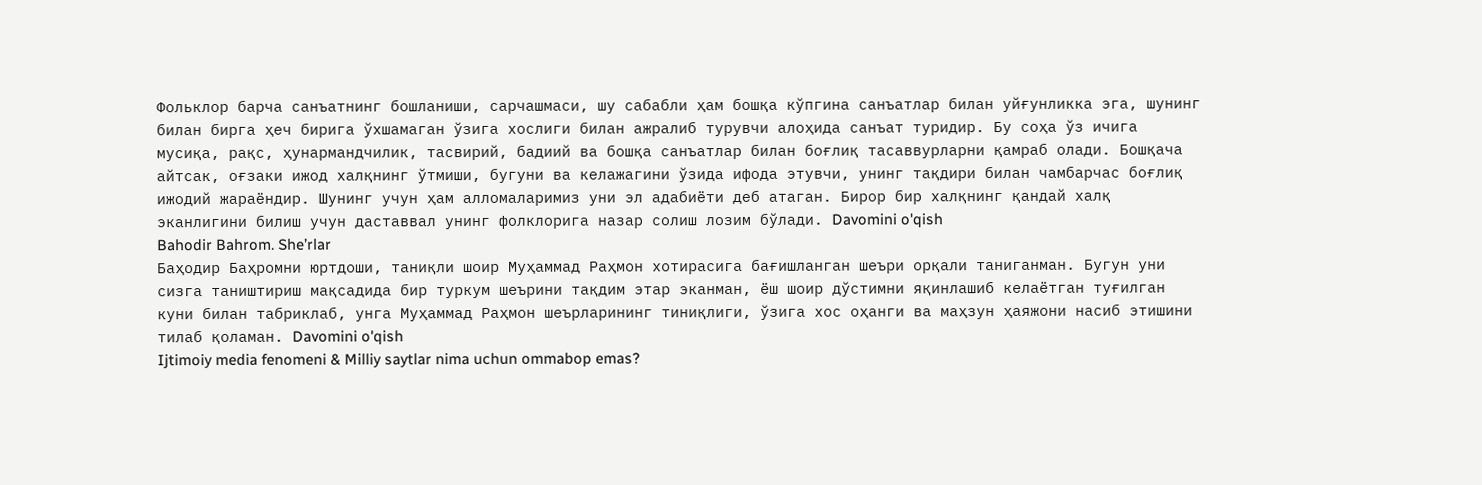Фольклор барча санъатнинг бошланиши, сарчашмаси, шу сабабли ҳам бошқа кўпгина санъатлар билан уйғунликка эга, шунинг билан бирга ҳеч бирига ўхшамаган ўзига хослиги билан ажралиб турувчи алоҳида санъат туридир. Бу соҳа ўз ичига мусиқа, рақс, ҳунармандчилик, тасвирий, бадиий ва бошқа санъатлар билан боғлиқ тасаввурларни қамраб олади. Бошқача айтсак, оғзаки ижод халқнинг ўтмиши, бугуни ва келажагини ўзида ифода этувчи, унинг тақдири билан чамбарчас боғлиқ ижодий жараёндир. Шунинг учун ҳам алломаларимиз уни эл адабиёти деб атаган. Бирор бир халқнинг қандай халқ эканлигини билиш учун даставвал унинг фолклорига назар солиш лозим бўлади. Davomini o'qish
Bahodir Bahrom. She’rlar
Баҳодир Баҳромни юртдоши, таниқли шоир Муҳаммад Раҳмон хотирасига бағишланган шеъри орқали таниганман. Бугун уни сизга таништириш мақсадида бир туркум шеърини тақдим этар эканман, ёш шоир дўстимни яқинлашиб келаётган туғилган куни билан табриклаб, унга Муҳаммад Раҳмон шеърларининг тиниқлиги, ўзига хос оҳанги ва маҳзун ҳаяжони насиб этишини тилаб қоламан. Davomini o'qish
Ijtimoiy media fenomeni & Milliy saytlar nima uchun ommabop emas?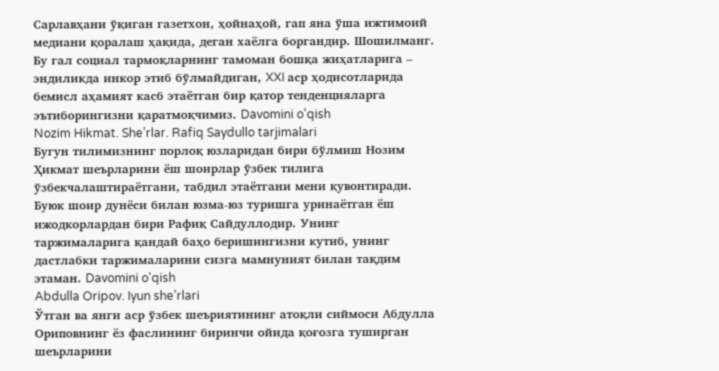Сарлавҳани ўқиган газетхон, ҳойнаҳой, гап яна ўша ижтимоий медиани қоралаш ҳақида, деган хаёлга боргандир. Шошилманг. Бу гал социал тармоқларнинг тамоман бошқа жиҳатларига – эндиликда инкор этиб бўлмайдиган, XXI аср ҳодисотларида бемисл аҳамият касб этаётган бир қатор тенденцияларга эътиборингизни қаратмоқчимиз. Davomini o'qish
Nozim Hikmat. She’rlar. Rafiq Saydullo tarjimalari
Бугун тилимизнинг порлоқ юзларидан бири бўлмиш Нозим Ҳикмат шеърларини ёш шоирлар ўзбек тилига ўзбекчалаштираётгани, табдил этаётгани мени қувонтиради. Буюк шоир дунёси билан юзма-юз туришга уринаётган ёш ижодкорлардан бири Рафиқ Сайдуллодир. Унинг таржималарига қандай баҳо беришингизни кутиб, унинг дастлабки таржималарини сизга мамнуният билан тақдим этаман. Davomini o'qish
Abdulla Oripov. Iyun she’rlari
Ўтган ва янги аср ўзбек шеъриятининг атоқли сиймоси Абдулла Ориповнинг ёз фаслининг биринчи ойида қоғозга туширган шеърларини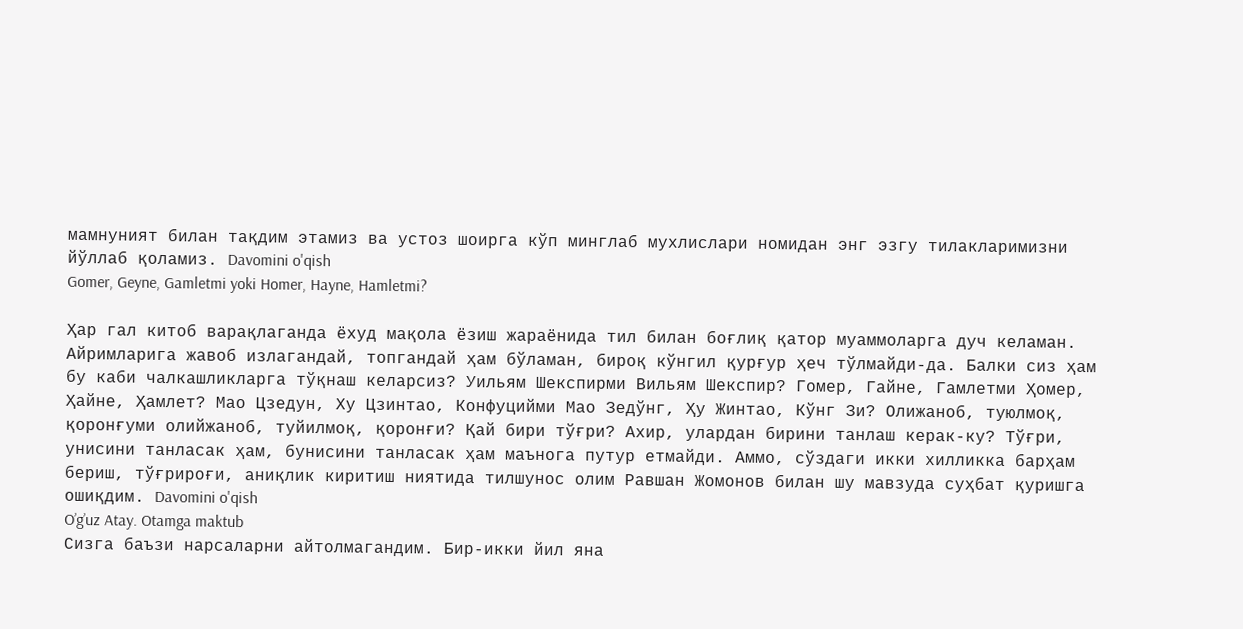мамнуният билан тақдим этамиз ва устоз шоирга кўп минглаб мухлислари номидан энг эзгу тилакларимизни йўллаб қоламиз. Davomini o'qish
Gomer, Geyne, Gamletmi yoki Homer, Hayne, Hamletmi?

Ҳар гал китоб варақлаганда ёхуд мақола ёзиш жараёнида тил билан боғлиқ қатор муаммоларга дуч келаман. Айримларига жавоб излагандай, топгандай ҳам бўламан, бироқ кўнгил қурғур ҳеч тўлмайди-да. Балки сиз ҳам бу каби чалкашликларга тўқнаш келарсиз? Уильям Шекспирми Вильям Шекспир? Гомер, Гайне, Гамлетми Ҳомер, Ҳайне, Ҳамлет? Мао Цзедун, Ху Цзинтао, Конфуцийми Мао Зедўнг, Ҳу Жинтао, Кўнг Зи? Олижаноб, туюлмоқ, қоронғуми олийжаноб, туйилмоқ, қоронғи? Қай бири тўғри? Ахир, улардан бирини танлаш керак-ку? Тўғри, унисини танласак ҳам, бунисини танласак ҳам маънога путур етмайди. Аммо, сўздаги икки хилликка барҳам бериш, тўғрироғи, аниқлик киритиш ниятида тилшунос олим Равшан Жомонов билан шу мавзуда суҳбат қуришга ошиқдим. Davomini o'qish
O’g’uz Atay. Otamga maktub
Сизга баъзи нарсаларни айтолмагандим. Бир-икки йил яна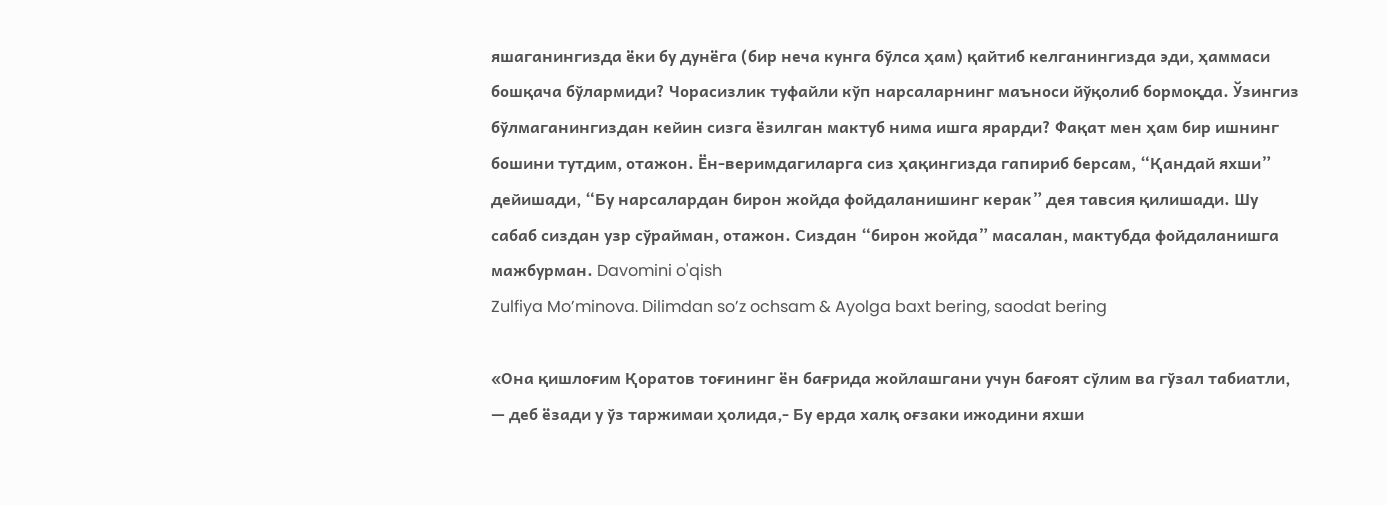яшаганингизда ёки бу дунёга (бир неча кунга бўлса ҳам) қайтиб келганингизда эди, ҳаммаси бошқача бўлармиди? Чорасизлик туфайли кўп нарсаларнинг маъноси йўқолиб бормоқда. Ўзингиз бўлмаганингиздан кейин сизга ёзилган мактуб нима ишга ярарди? Фақат мен ҳам бир ишнинг бошини тутдим, отажон. Ён-веримдагиларга сиз ҳақингизда гапириб берсам, “Қандай яхши” дейишади, “Бу нарсалардан бирон жойда фойдаланишинг керак” дея тавсия қилишади. Шу сабаб сиздан узр сўрайман, отажон. Сиздан “бирон жойда” масалан, мактубда фойдаланишга мажбурман. Davomini o'qish
Zulfiya Mo’minova. Dilimdan so’z ochsam & Ayolga baxt bering, saodat bering

«Она қишлоғим Қоратов тоғининг ён бағрида жойлашгани учун бағоят сўлим ва гўзал табиатли, — деб ёзади у ўз таржимаи ҳолида,- Бу ерда халқ оғзаки ижодини яхши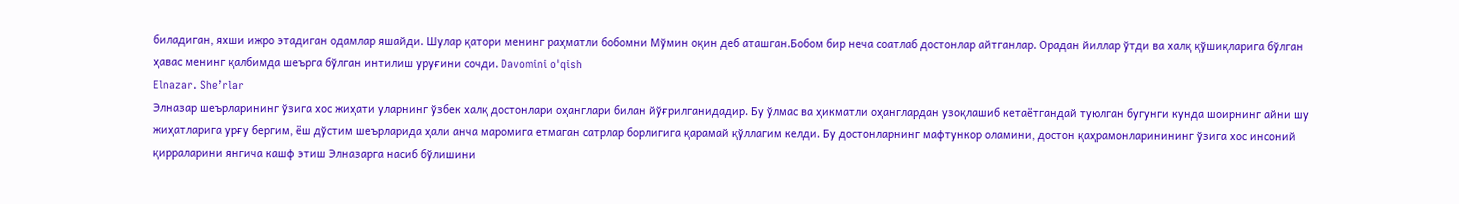биладиган, яхши ижро этадиган одамлар яшайди. Шулар қатори менинг раҳматли бобомни Мўмин оқин деб аташган.Бобом бир неча соатлаб достонлар айтганлар. Орадан йиллар ўтди ва халқ қўшиқларига бўлган ҳавас менинг қалбимда шеърга бўлган интилиш уруғини сочди. Davomini o'qish
Elnazar. She’rlar
Элназар шеърларининг ўзига хос жиҳати уларнинг ўзбек халқ достонлари оҳанглари билан йўғрилганидадир. Бу ўлмас ва ҳикматли оҳанглардан узоқлашиб кетаётгандай туюлган бугунги кунда шоирнинг айни шу жиҳатларига урғу бергим, ёш дўстим шеърларида ҳали анча маромига етмаган сатрлар борлигига қарамай қўллагим келди. Бу достонларнинг мафтункор оламини, достон қаҳрамонларинининг ўзига хос инсоний қирраларини янгича кашф этиш Элназарга насиб бўлишини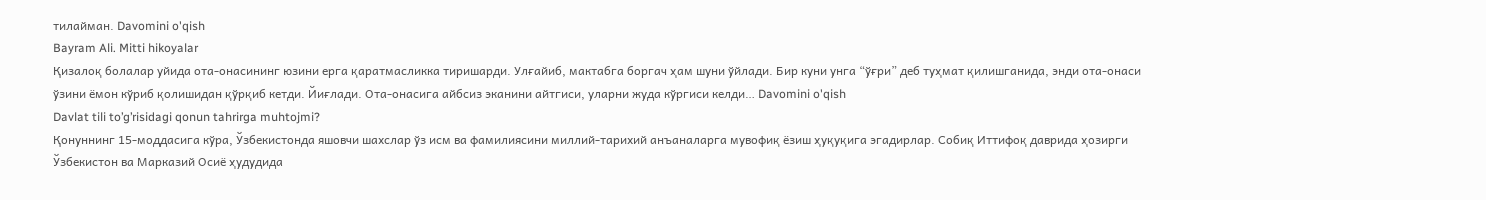тилайман. Davomini o'qish
Bayram Ali. Mitti hikoyalar
Қизалоқ болалар уйида ота-онасининг юзини ерга қаратмасликка тиришарди. Улғайиб, мактабга боргач ҳам шуни ўйлади. Бир куни унга “ўғри” деб туҳмат қилишганида, энди ота-онаси ўзини ёмон кўриб қолишидан қўрқиб кетди. Йиғлади. Ота-онасига айбсиз эканини айтгиси, уларни жуда кўргиси келди… Davomini o'qish
Davlat tili to’g’risidagi qonun tahrirga muhtojmi?
Қонуннинг 15-моддасига кўра, Ўзбекистонда яшовчи шахслар ўз исм ва фамилиясини миллий-тарихий анъаналарга мувофиқ ёзиш ҳуқуқига эгадирлар. Собиқ Иттифоқ даврида ҳозирги Ўзбекистон ва Марказий Осиё ҳудудида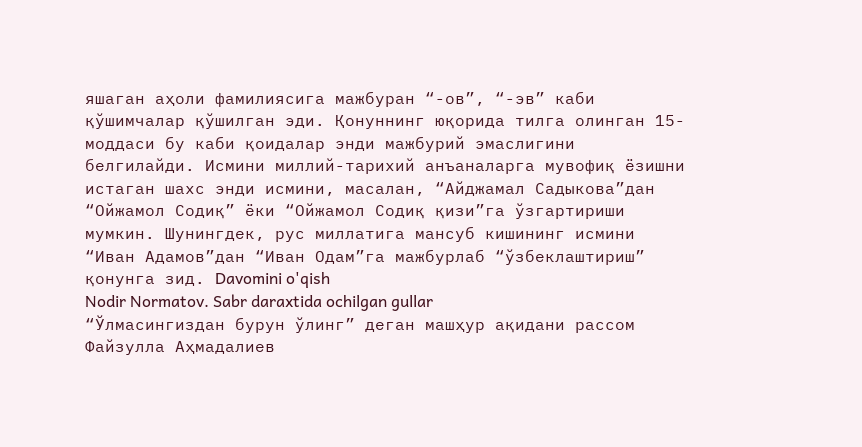яшаган аҳоли фамилиясига мажбуран “-ов”, “-эв” каби қўшимчалар қўшилган эди. Қонуннинг юқорида тилга олинган 15-моддаси бу каби қоидалар энди мажбурий эмаслигини белгилайди. Исмини миллий-тарихий анъаналарга мувофиқ ёзишни истаган шахс энди исмини, масалан, “Айджамал Садыкова”дан “Ойжамол Содиқ” ёки “Ойжамол Содиқ қизи”га ўзгартириши мумкин. Шунингдек, рус миллатига мансуб кишининг исмини “Иван Адамов”дан “Иван Одам”га мажбурлаб “ўзбеклаштириш” қонунга зид. Davomini o'qish
Nodir Normatov. Sabr daraxtida ochilgan gullar
“Ўлмасингиздан бурун ўлинг” деган машҳур ақидани рассом Файзулла Аҳмадалиев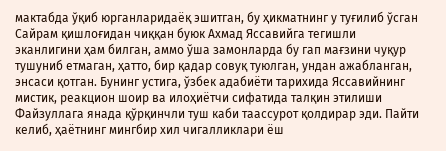мактабда ўқиб юрганларидаёқ эшитган, бу ҳикматнинг у туғилиб ўсган Сайрам қишлоғидан чиққан буюк Ахмад Яссавийга тегишли эканлигини ҳам билган, аммо ўша замонларда бу гап мағзини чуқур тушуниб етмаган, ҳатто, бир қадар совуқ туюлган, ундан ажабланган, энсаси қотган. Бунинг устига, ўзбек адабиёти тарихида Яссавийнинг мистик, реакцион шоир ва илоҳиётчи сифатида талқин этилиши Файзуллага янада қўрқинчли туш каби таассурот қолдирар эди. Пайти келиб, ҳаётнинг мингбир хил чигалликлари ёш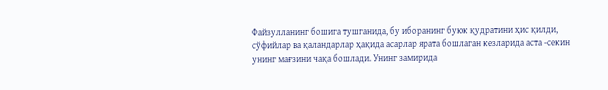Файзулланинг бошига тушганида, бу иборанинг буюк қудратини ҳис қилди, сўфийлар ва қаландарлар ҳақида асарлар ярата бошлаган кезларида аста -секин унинг мағзини чақа бошлади. Унинг замирида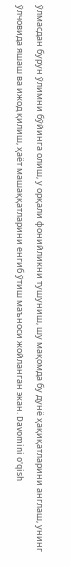ўлмасдан бурун ўлимни бўйинга олиш, у орқали фонийликни тушуниш, шу мақомда бу дунё ҳақиқатларини англаш, унинг ўлчовида яшаш ва ижод қилиш, ҳаёт машаққатларини енгиб ўтиш маъноси жойланган экан. Davomini o'qish